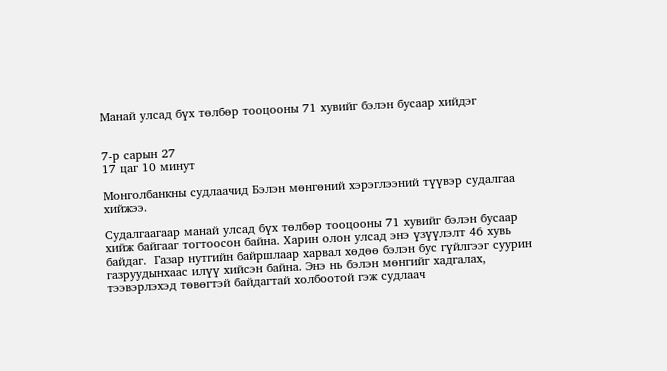Манай улсад бүх төлбөр тооцооны 71 хувийг бэлэн бусаар хийдэг


7-р сарын 27
17 цаг 10 минут

Монголбанкны судлаачид Бэлэн мөнгөний хэрэглээний түүвэр судалгаа хийжээ.

Судалгаагаар манай улсад бүх төлбөр тооцооны 71 хувийг бэлэн бусаар хийж байгааг тогтоосон байна. Харин олон улсад энэ үзүүлэлт 46 хувь байдаг.  Газар нутгийн байршлаар харвал хөдөө бэлэн бус гүйлгээг суурин газруудынхаас илүү хийсэн байна. Энэ нь бэлэн мөнгийг хадгалах, тээвэрлэхэд төвөгтэй байдагтай холбоотой гэж судлаач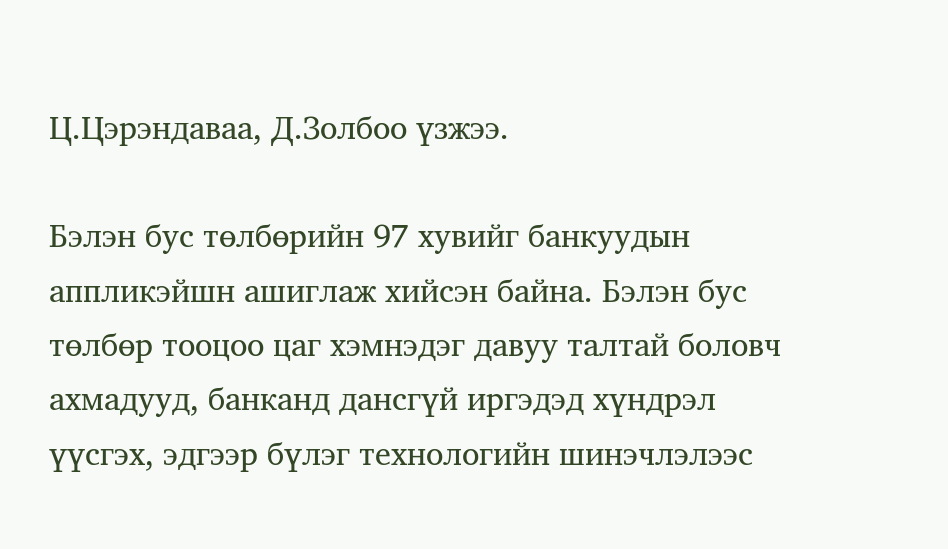Ц.Цэрэндаваа, Д.Золбоо үзжээ.

Бэлэн бус төлбөрийн 97 хувийг банкуудын аппликэйшн ашиглаж хийсэн байна. Бэлэн бус төлбөр тооцоо цаг хэмнэдэг давуу талтай боловч ахмадууд, банканд дансгүй иргэдэд хүндрэл үүсгэх, эдгээр бүлэг технологийн шинэчлэлээс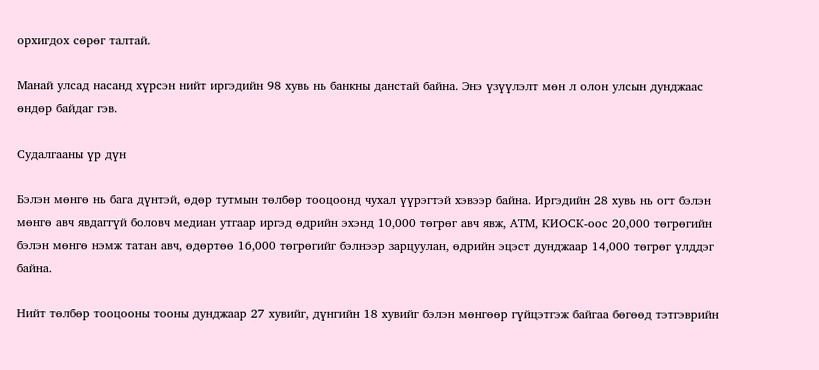орхигдох сөрөг талтай.

Манай улсад насанд хүрсэн нийт иргэдийн 98 хувь нь банкны данстай байна. Энэ үзүүлэлт мөн л олон улсын дунджаас өндөр байдаг гэв.

Судалгааны үр дүн

Бэлэн мөнгө нь бага дүнтэй, өдөр тутмын төлбөр тооцоонд чухал үүрэгтэй хэвээр байна. Иргэдийн 28 хувь нь огт бэлэн мөнгө авч явдаггүй боловч медиан утгаар иргэд өдрийн эхэнд 10,000 төгрөг авч явж, АТМ, КИОСК-оос 20,000 төгрөгийн бэлэн мөнгө нэмж татан авч, өдөртөө 16,000 төгрөгийг бэлнээр зарцуулан, өдрийн эцэст дунджаар 14,000 төгрөг үлддэг байна.

Нийт төлбөр тооцооны тооны дунджаар 27 хувийг, дүнгийн 18 хувийг бэлэн мөнгөөр гүйцэтгэж байгаа бөгөөд тэтгэврийн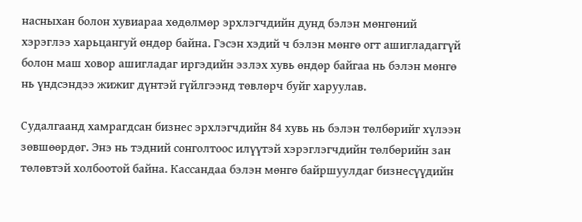насныхан болон хувиараа хөдөлмөр эрхлэгчдийн дунд бэлэн мөнгөний хэрэглээ харьцангуй өндөр байна. Гэсэн хэдий ч бэлэн мөнгө огт ашигладаггүй болон маш ховор ашигладаг иргэдийн эзлэх хувь өндөр байгаа нь бэлэн мөнгө нь үндсэндээ жижиг дүнтэй гүйлгээнд төвлөрч буйг харуулав.

Судалгаанд хамрагдсан бизнес эрхлэгчдийн 84 хувь нь бэлэн төлбөрийг хүлээн зөвшөөрдөг. Энэ нь тэдний сонголтоос илүүтэй хэрэглэгчдийн төлбөрийн зан төлөвтэй холбоотой байна. Кассандаа бэлэн мөнгө байршуулдаг бизнесүүдийн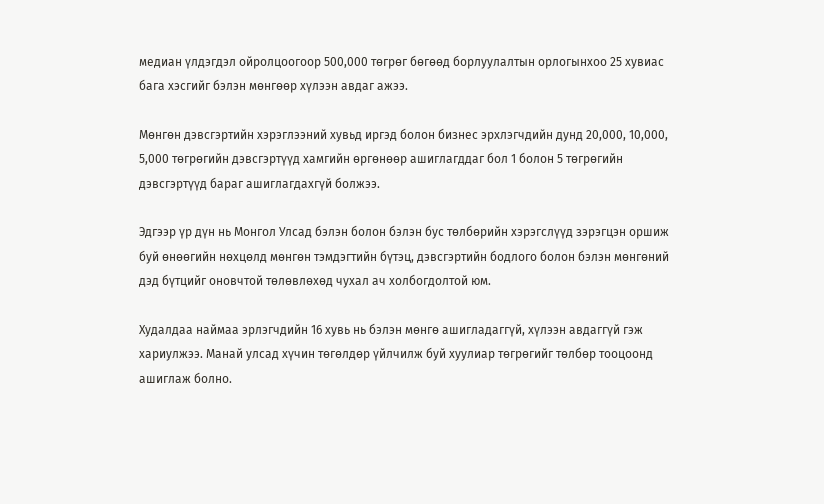медиан үлдэгдэл ойролцоогоор 500,000 төгрөг бөгөөд борлуулалтын орлогынхоо 25 хувиас бага хэсгийг бэлэн мөнгөөр хүлээн авдаг ажээ.

Мөнгөн дэвсгэртийн хэрэглээний хувьд иргэд болон бизнес эрхлэгчдийн дунд 20,000, 10,000, 5,000 төгрөгийн дэвсгэртүүд хамгийн өргөнөөр ашиглагддаг бол 1 болон 5 төгрөгийн дэвсгэртүүд бараг ашиглагдахгүй болжээ.

Эдгээр үр дүн нь Монгол Улсад бэлэн болон бэлэн бус төлбөрийн хэрэгслүүд зэрэгцэн оршиж буй өнөөгийн нөхцөлд мөнгөн тэмдэгтийн бүтэц, дэвсгэртийн бодлого болон бэлэн мөнгөний дэд бүтцийг оновчтой төлөвлөхөд чухал ач холбогдолтой юм.

Худалдаа наймаа эрлэгчдийн 16 хувь нь бэлэн мөнгө ашигладаггүй, хүлээн авдаггүй гэж хариулжээ. Манай улсад хүчин төгөлдөр үйлчилж буй хуулиар төгрөгийг төлбөр тооцоонд ашиглаж болно.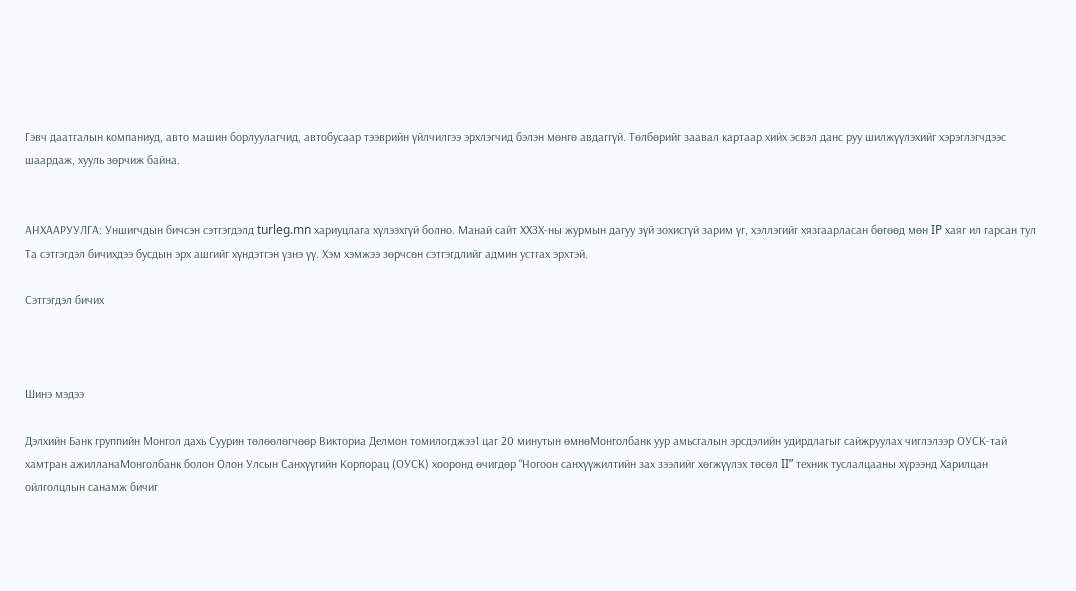Гэвч даатгалын компаниуд, авто машин борлуулагчид, автобусаар тээврийн үйлчилгээ эрхлэгчид бэлэн мөнгө авдаггүй. Төлбөрийг заавал картаар хийх эсвэл данс руу шилжүүлэхийг хэрэглэгчдээс шаардаж, хууль зөрчиж байна.


АНХААРУУЛГА: Уншигчдын бичсэн сэтгэгдэлд turleg.mn хариуцлага хүлээхгүй болно. Манай сайт ХХЗХ-ны журмын дагуу зүй зохисгүй зарим үг, хэллэгийг хязгаарласан бөгөөд мөн IP хаяг ил гарсан тул Та сэтгэгдэл бичихдээ бусдын эрх ашгийг хүндэтгэн үзнэ үү. Хэм хэмжээ зөрчсөн сэтгэгдлийг админ устгах эрхтэй.

Сэтгэгдэл бичих



Шинэ мэдээ

Дэлхийн Банк группийн Монгол дахь Суурин төлөөлөгчөөр Викториа Делмон томилогджээ1 цаг 20 минутын өмнөМонголбанк уур амьсгалын эрсдэлийн удирдлагыг сайжруулах чиглэлээр ОУСК-тай хамтран ажилланаМонголбанк болон Олон Улсын Санхүүгийн Корпорац (ОУСК) хооронд өчигдөр “Ногоон санхүүжилтийн зах зээлийг хөгжүүлэх төсөл II” техник туслалцааны хүрээнд Харилцан ойлголцлын санамж бичиг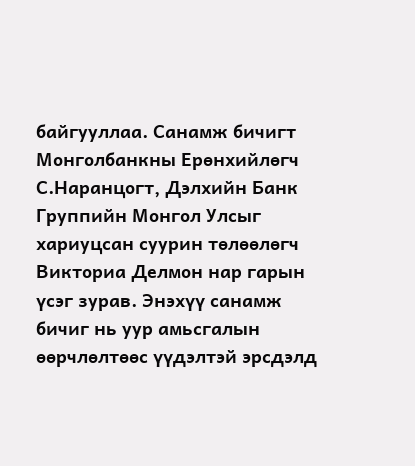байгууллаа. Санамж бичигт Монголбанкны Ерөнхийлөгч С.Наранцогт, Дэлхийн Банк Группийн Монгол Улсыг хариуцсан суурин төлөөлөгч Викториа Делмон нар гарын үсэг зурав. Энэхүү санамж бичиг нь уур амьсгалын өөрчлөлтөөс үүдэлтэй эрсдэлд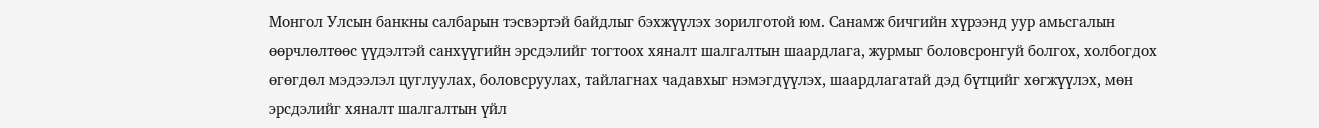Монгол Улсын банкны салбарын тэсвэртэй байдлыг бэхжүүлэх зорилготой юм. Санамж бичгийн хүрээнд уур амьсгалын өөрчлөлтөөс үүдэлтэй санхүүгийн эрсдэлийг тогтоох хяналт шалгалтын шаардлага, журмыг боловсронгуй болгох, холбогдох өгөгдөл мэдээлэл цуглуулах, боловсруулах, тайлагнах чадавхыг нэмэгдүүлэх, шаардлагатай дэд бүтцийг хөгжүүлэх, мөн эрсдэлийг хяналт шалгалтын үйл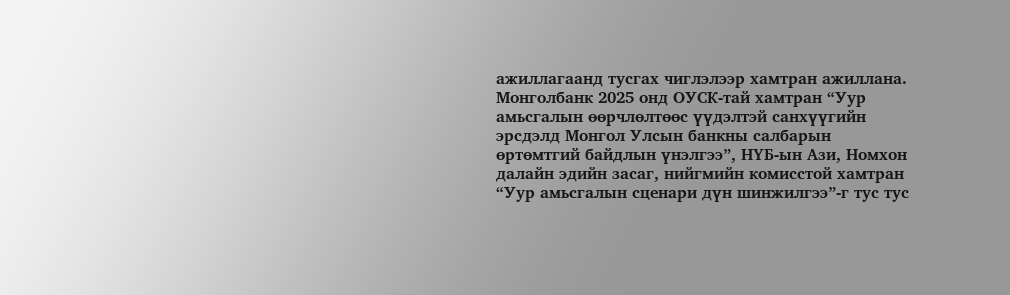ажиллагаанд тусгах чиглэлээр хамтран ажиллана. Монголбанк 2025 онд ОУСК-тай хамтран “Уур амьсгалын өөрчлөлтөөс үүдэлтэй санхүүгийн эрсдэлд Монгол Улсын банкны салбарын өртөмтгий байдлын үнэлгээ”, НҮБ-ын Ази, Номхон далайн эдийн засаг, нийгмийн комисстой хамтран “Уур амьсгалын сценари дүн шинжилгээ”-г тус тус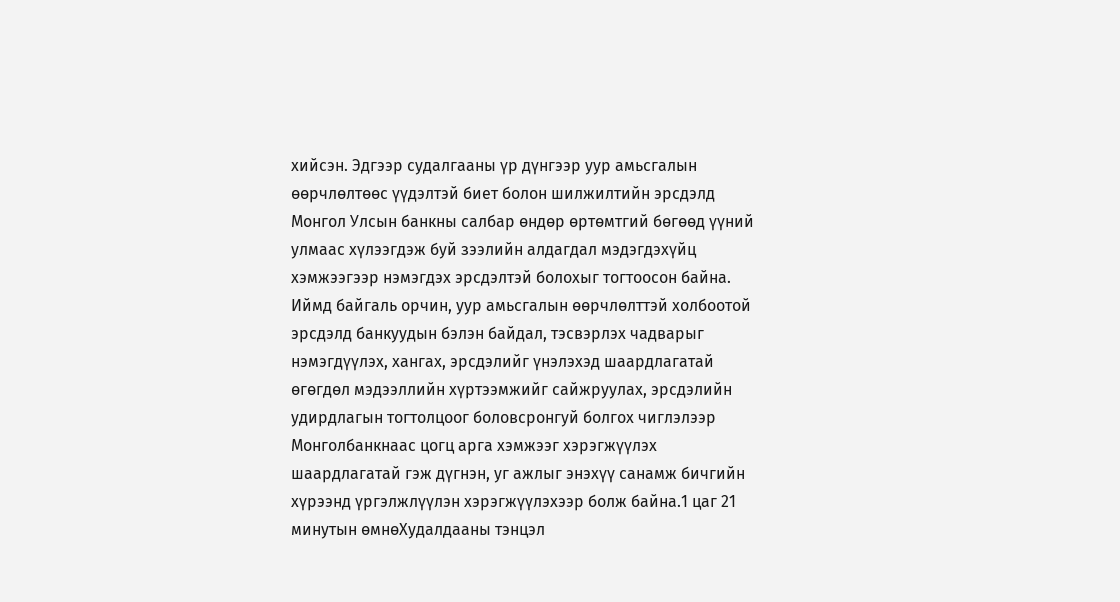хийсэн. Эдгээр судалгааны үр дүнгээр уур амьсгалын өөрчлөлтөөс үүдэлтэй биет болон шилжилтийн эрсдэлд Монгол Улсын банкны салбар өндөр өртөмтгий бөгөөд үүний улмаас хүлээгдэж буй зээлийн алдагдал мэдэгдэхүйц хэмжээгээр нэмэгдэх эрсдэлтэй болохыг тогтоосон байна. Иймд байгаль орчин, уур амьсгалын өөрчлөлттэй холбоотой эрсдэлд банкуудын бэлэн байдал, тэсвэрлэх чадварыг нэмэгдүүлэх, хангах, эрсдэлийг үнэлэхэд шаардлагатай өгөгдөл мэдээллийн хүртээмжийг сайжруулах, эрсдэлийн удирдлагын тогтолцоог боловсронгуй болгох чиглэлээр Монголбанкнаас цогц арга хэмжээг хэрэгжүүлэх шаардлагатай гэж дүгнэн, уг ажлыг энэхүү санамж бичгийн хүрээнд үргэлжлүүлэн хэрэгжүүлэхээр болж байна.1 цаг 21 минутын өмнөХудалдааны тэнцэл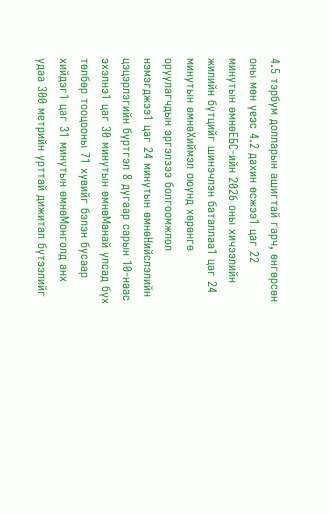4.5 тэрбум долларын ашигтай гарч, өнгөрсөн оны мөн үеэс 4.2 дахин өсжээ1 цаг 22 минутын өмнөЕБС-ийн 2026 оны хичээлийн жилийн бүтцийг шинэчлэн баталлаа1 цаг 24 минутын өмнөХиймэл оюунд хөрөнгө оруулагчдын эргэлзээ болгоомжлол нэмэгджээ1 цаг 24 минутын өмнөНийслэлийн цэцэрлэгийн бүртгэл 8 дугаар сарын 10-наас эхэлнэ1 цаг 30 минутын өмнөМанай улсад бүх төлбөр тооцооны 71 хувийг бэлэн бусаар хийдэг1 цаг 31 минутын өмнөМонголд анх удаа 300 метрийн урттай дижитал бүтээлийг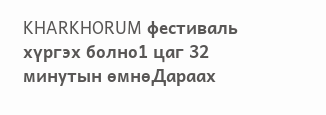KHARKHORUM фестиваль хүргэх болно1 цаг 32 минутын өмнөДараах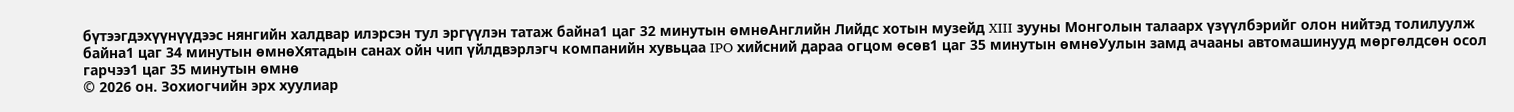бүтээгдэхүүнүүдээс нянгийн халдвар илэрсэн тул эргүүлэн татаж байна1 цаг 32 минутын өмнөАнглийн Лийдс хотын музейд XIII зууны Монголын талаарх үзүүлбэрийг олон нийтэд толилуулж байна1 цаг 34 минутын өмнөХятадын санах ойн чип үйлдвэрлэгч компанийн хувьцаа IPO хийсний дараа огцом өсөв1 цаг 35 минутын өмнөУулын замд ачааны автомашинууд мөргөлдсөн осол гарчээ1 цаг 35 минутын өмнө
© 2026 он. Зохиогчийн эрх хуулиар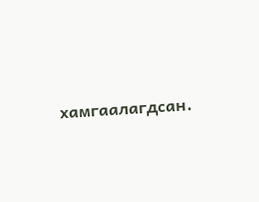хамгаалагдсан.